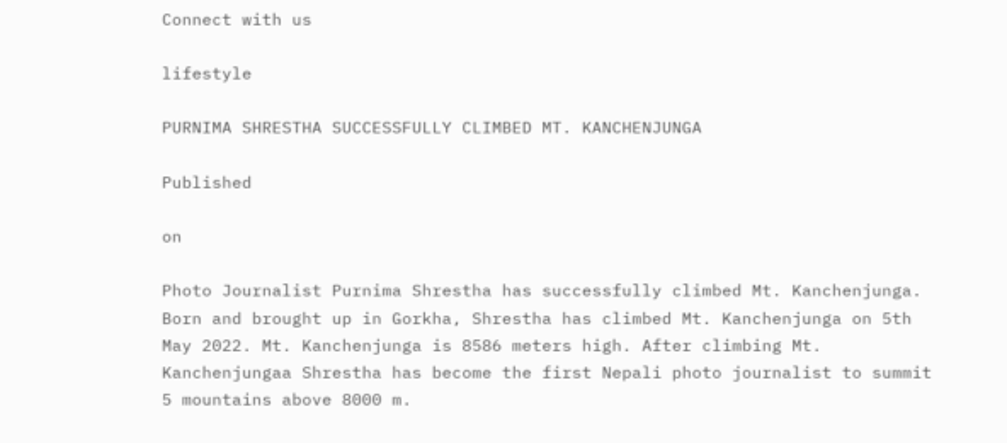Connect with us

lifestyle

PURNIMA SHRESTHA SUCCESSFULLY CLIMBED MT. KANCHENJUNGA

Published

on

Photo Journalist Purnima Shrestha has successfully climbed Mt. Kanchenjunga. Born and brought up in Gorkha, Shrestha has climbed Mt. Kanchenjunga on 5th May 2022. Mt. Kanchenjunga is 8586 meters high. After climbing Mt. Kanchenjungaa Shrestha has become the first Nepali photo journalist to summit 5 mountains above 8000 m.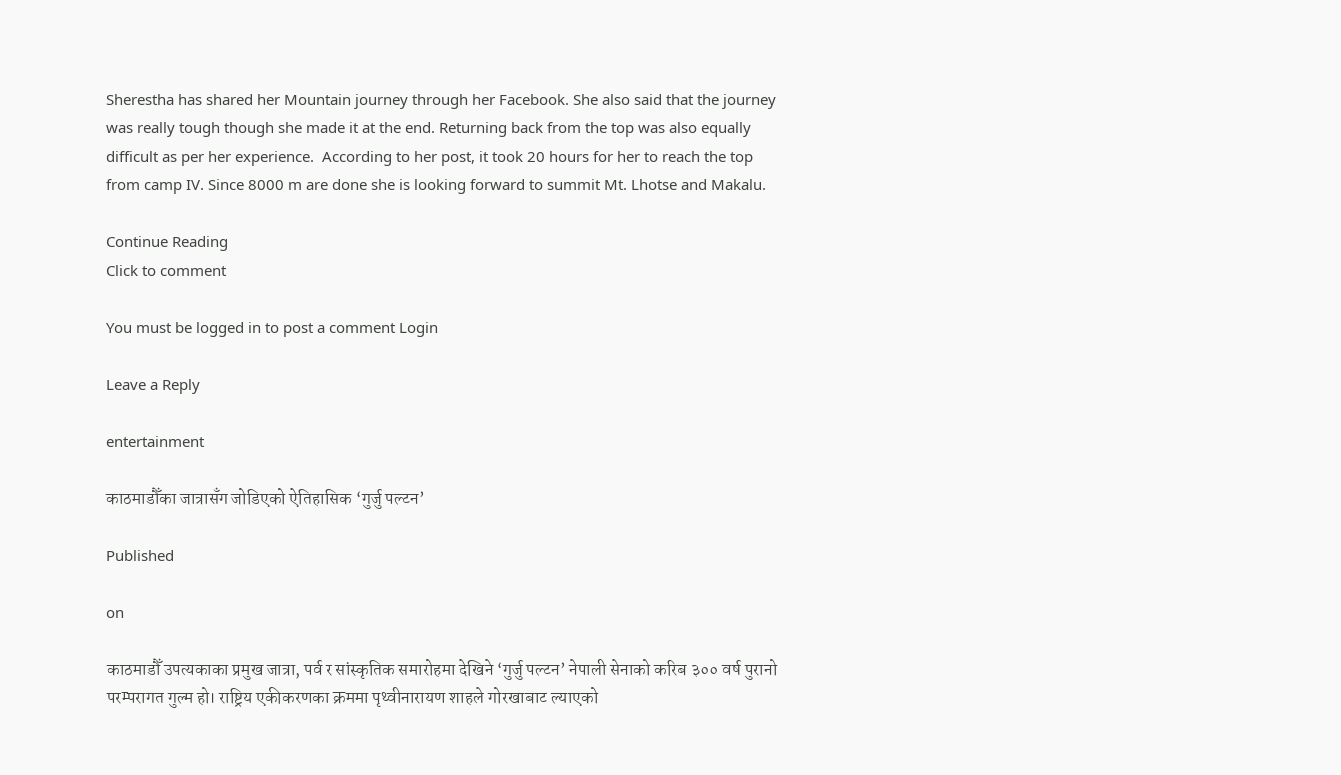Sherestha has shared her Mountain journey through her Facebook. She also said that the journey was really tough though she made it at the end. Returning back from the top was also equally difficult as per her experience.  According to her post, it took 20 hours for her to reach the top from camp IV. Since 8000 m are done she is looking forward to summit Mt. Lhotse and Makalu.

Continue Reading
Click to comment

You must be logged in to post a comment Login

Leave a Reply

entertainment

काठमाडौँका जात्रासँग जोडिएको ऐतिहासिक ‘गुर्जु पल्टन’

Published

on

काठमाडौँ उपत्यकाका प्रमुख जात्रा, पर्व र सांस्कृतिक समारोहमा देखिने ‘गुर्जु पल्टन’ नेपाली सेनाको करिब ३०० वर्ष पुरानो परम्परागत गुल्म हो। राष्ट्रिय एकीकरणका क्रममा पृथ्वीनारायण शाहले गोरखाबाट ल्याएको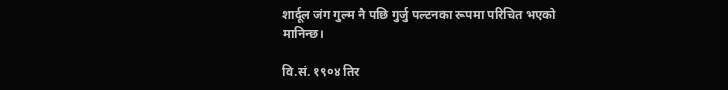शार्दूल जंग गुल्म नै पछि गुर्जु पल्टनका रूपमा परिचित भएको मानिन्छ।

वि.सं. १९०४ तिर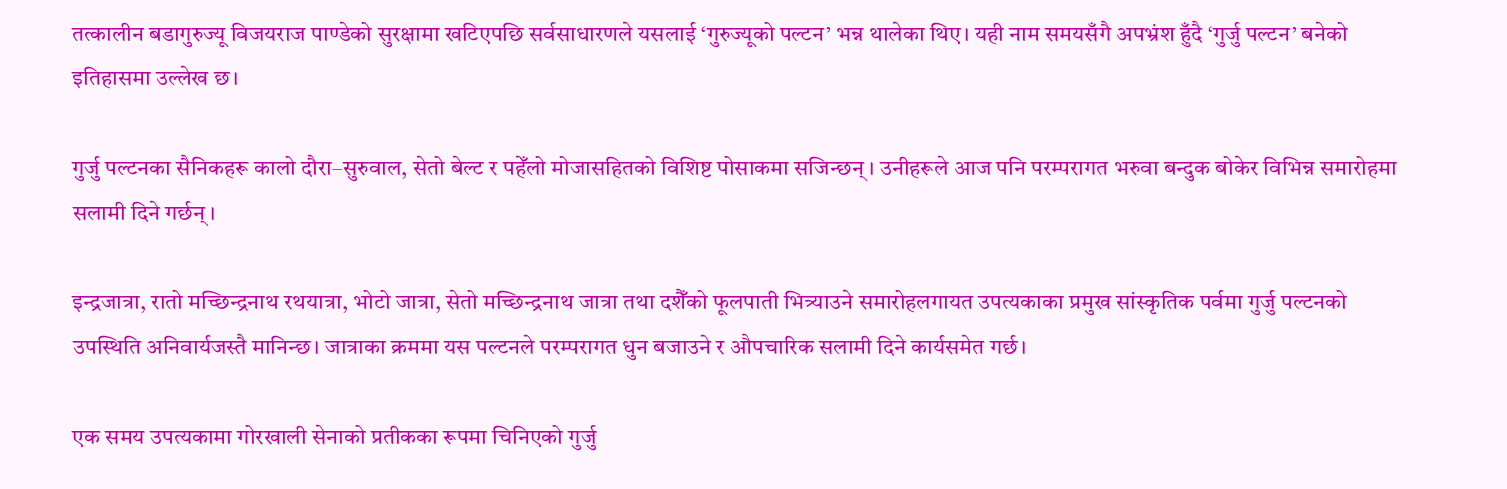तत्कालीन बडागुरुज्यू विजयराज पाण्डेको सुरक्षामा खटिएपछि सर्वसाधारणले यसलाई ‘गुरुज्यूको पल्टन’ भन्न थालेका थिए। यही नाम समयसँगै अपभ्रंश हुँदै ‘गुर्जु पल्टन’ बनेको इतिहासमा उल्लेख छ।

गुर्जु पल्टनका सैनिकहरू कालो दौरा–सुरुवाल, सेतो बेल्ट र पहेँलो मोजासहितको विशिष्ट पोसाकमा सजिन्छन्। उनीहरूले आज पनि परम्परागत भरुवा बन्दुक बोकेर विभिन्न समारोहमा सलामी दिने गर्छन्।

इन्द्रजात्रा, रातो मच्छिन्द्रनाथ रथयात्रा, भोटो जात्रा, सेतो मच्छिन्द्रनाथ जात्रा तथा दशैँको फूलपाती भित्र्याउने समारोहलगायत उपत्यकाका प्रमुख सांस्कृतिक पर्वमा गुर्जु पल्टनको उपस्थिति अनिवार्यजस्तै मानिन्छ। जात्राका क्रममा यस पल्टनले परम्परागत धुन बजाउने र औपचारिक सलामी दिने कार्यसमेत गर्छ।

एक समय उपत्यकामा गोरखाली सेनाको प्रतीकका रूपमा चिनिएको गुर्जु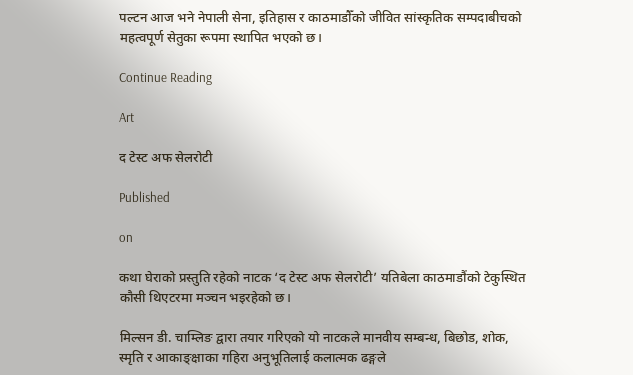पल्टन आज भने नेपाली सेना, इतिहास र काठमाडौँको जीवित सांस्कृतिक सम्पदाबीचको महत्वपूर्ण सेतुका रूपमा स्थापित भएको छ।

Continue Reading

Art

द टेस्ट अफ सेलरोटी

Published

on

कथा घेराको प्रस्तुति रहेको नाटक ‘द टेस्ट अफ सेलरोटी’ यतिबेला काठमाडौंको टेकुस्थित कौसी थिएटरमा मञ्चन भइरहेको छ।

मिल्सन डी. चाम्लिङ द्वारा तयार गरिएको यो नाटकले मानवीय सम्बन्ध, बिछोड, शोक, स्मृति र आकाङ्क्षाका गहिरा अनुभूतिलाई कलात्मक ढङ्गले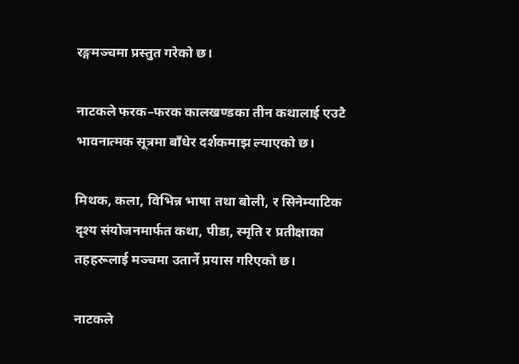रङ्गमञ्चमा प्रस्तुत गरेको छ।

नाटकले फरक–फरक कालखण्डका तीन कथालाई एउटै भावनात्मक सूत्रमा बाँधेर दर्शकमाझ ल्याएको छ।

मिथक, कला, विभिन्न भाषा तथा बोली, र सिनेम्याटिक दृश्य संयोजनमार्फत कथा, पीडा, स्मृति र प्रतीक्षाका तहहरूलाई मञ्चमा उतार्ने प्रयास गरिएको छ।

नाटकले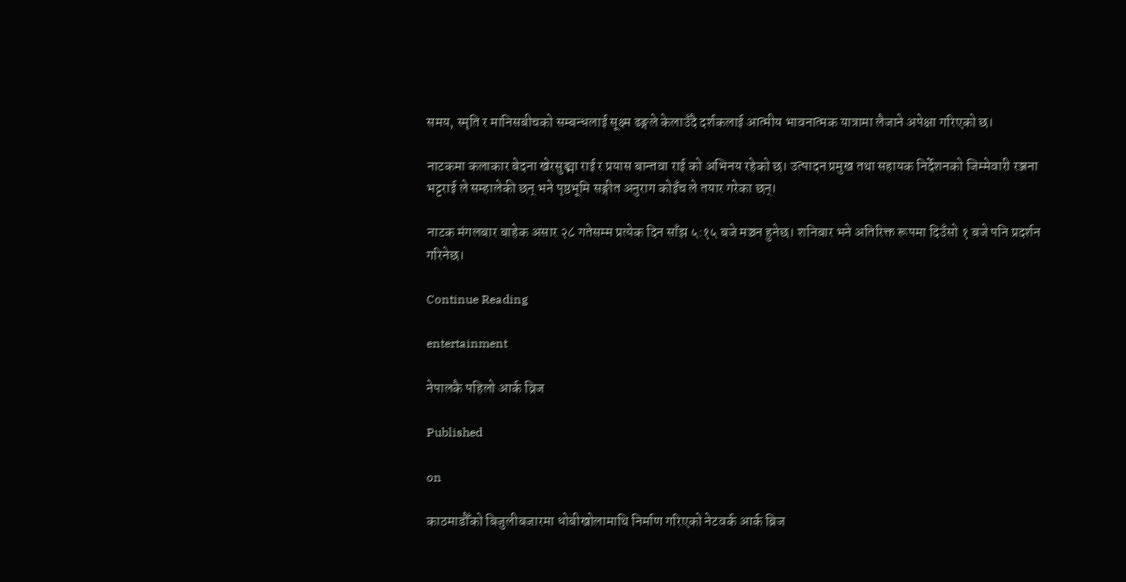समय, स्मृति र मानिसबीचको सम्बन्धलाई सूक्ष्म ढङ्गले केलाउँदै दर्शकलाई आत्मीय भावनात्मक यात्रामा लैजाने अपेक्षा गरिएको छ।

नाटकमा कलाकार बेदना खेरसुङ्मा राई र प्रयास बान्तवा राई को अभिनय रहेको छ। उत्पादन प्रमुख तथा सहायक निर्देशनको जिम्मेवारी रञ्जना भट्टराई ले सम्हालेकी छन् भने पृष्ठभूमि सङ्गीत अनुराग कोइँच ले तयार गरेका छन्।

नाटक मंगलबार बाहेक असार २८ गतेसम्म प्रत्येक दिन साँझ ५:१५ बजे मञ्चन हुनेछ। शनिबार भने अतिरिक्त रूपमा दिउँसो १ बजे पनि प्रदर्शन गरिनेछ।

Continue Reading

entertainment

नेपालकै पहिलो आर्क व्रिज

Published

on

काठमाडौँको बिजुलीबजारमा धोबीखोलामाथि निर्माण गरिएको नेटवर्क आर्क ब्रिज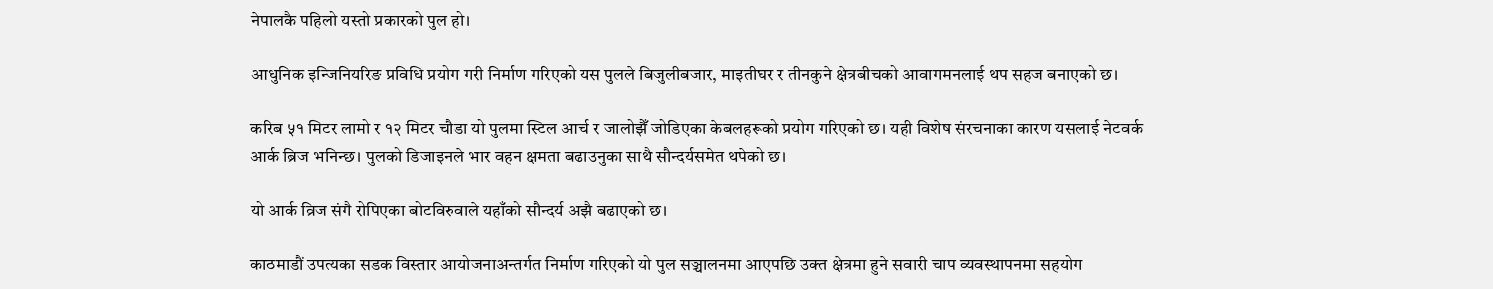नेपालकै पहिलो यस्तो प्रकारको पुल हो।

आधुनिक इन्जिनियरिङ प्रविधि प्रयोग गरी निर्माण गरिएको यस पुलले बिजुलीबजार, माइतीघर र तीनकुने क्षेत्रबीचको आवागमनलाई थप सहज बनाएको छ।

करिब ५१ मिटर लामो र १२ मिटर चौडा यो पुलमा स्टिल आर्च र जालोझैँ जोडिएका केबलहरूको प्रयोग गरिएको छ। यही विशेष संरचनाका कारण यसलाई नेटवर्क आर्क ब्रिज भनिन्छ। पुलको डिजाइनले भार वहन क्षमता बढाउनुका साथै सौन्दर्यसमेत थपेको छ।

यो आर्क व्रिज संगै रोपिएका बोटविरुवाले यहाँको सौन्दर्य अझै बढाएको छ।

काठमाडौं उपत्यका सडक विस्तार आयोजनाअन्तर्गत निर्माण गरिएको यो पुल सञ्चालनमा आएपछि उक्त क्षेत्रमा हुने सवारी चाप व्यवस्थापनमा सहयोग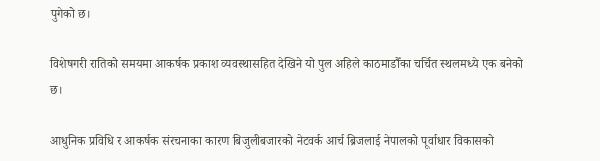पुगेको छ।

विशेषगरी रातिको समयमा आकर्षक प्रकाश व्यवस्थासहित देखिने यो पुल अहिले काठमाडौँका चर्चित स्थलमध्ये एक बनेको छ।

आधुनिक प्रविधि र आकर्षक संरचनाका कारण बिजुलीबजारको नेटवर्क आर्च ब्रिजलाई नेपालको पूर्वाधार विकासको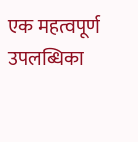एक महत्वपूर्ण उपलब्धिका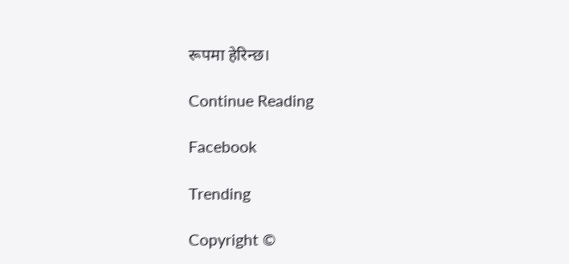रूपमा हेरिन्छ।

Continue Reading

Facebook

Trending

Copyright ©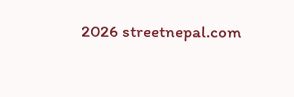2026 streetnepal.com